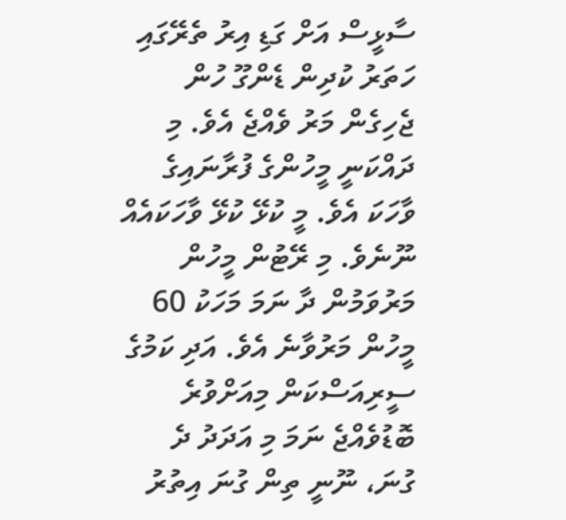ސާޅީސް އަށް ގަޑި އިރު ތެރޭގައި ހަތަރު ކުދިން ޑެންގޫ ހުން ޖެހިގެން މަރު ވެއްޖެ އެވެ. މި ދައްކަނީ މީހުންގެ ފުރާނައިގެ ވާހަކަ އެވެ. މީ ކުޅޭ ކުޅޭ ވާހަކައެއް ނޫނެވެ. މި ރޭޓުން މީހުން މަރުވަމުން ދާ ނަމަ މަހަކު 60 މީހުން މަރުވާނެ އެވެ. އަދި ކަމުގެ ސީރިއަސްކަން މިއަށްވުރެ ބޮޑުވެއްޖެ ނަމަ މި އަދަދު ދެ ގުނަ، ނޫނީ ތިން ގުނަ އިތުރު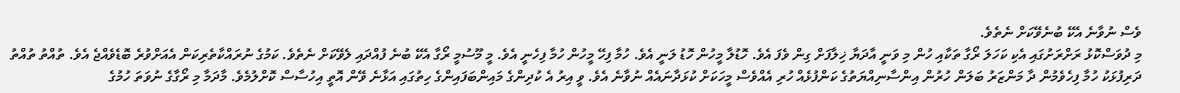ވެސް ނުވާނެ އެކޭ ބުނެވޭކަށް ނެތެވެ.
މި ދުވަސްކޮޅު ރަށްރަށުގައި އެކި ކަހަލަ ރޯގާ ތަކާއި ހުން މި ވަނީ އާދަޔާ ޚިލާފަށް ގިން ވެފަ އެވެ. ހޮޑުލާ މީހުން ހޮޑު ލަނީ އެވެ. ހުމާ ފިހޭ މީހުން ހުމާ ފިހެނީ އެވެ. މީ މޫސުމީ ރޯގާ އެކޭ ބުނެ ފުއްދައި ލެވޭކަށް ނެތެވެ. ކަމުގެ ނުރައްކާތެރިކަން އެއަށްވުރެ ބޮޑެވެއްޖެ އެވެ. ތުއްތު ތުއްތު ދަރިފުޅަކު ހުމާ ފިހެވެމުން ދާ މަންޒަރު ބަލަން ހުރުން އިންސާނިއްޔަތުގެ ކަންފުޅެއް ހުރި އެއްވެސް މީހަކަށް ކުޅަދާނައެއް ނުވާނެ އެވެ. ވީ އިރު އެ ކުދިންގެ މައިންބަފައިންގެ ހިތުގައި އަޅާނެ ވޭން އޮތީ އިހުސާސް ކޮށްލުމެވެ. މާދަމާ މި ރޯގާގެ ނުވަތަ ހުމުގެ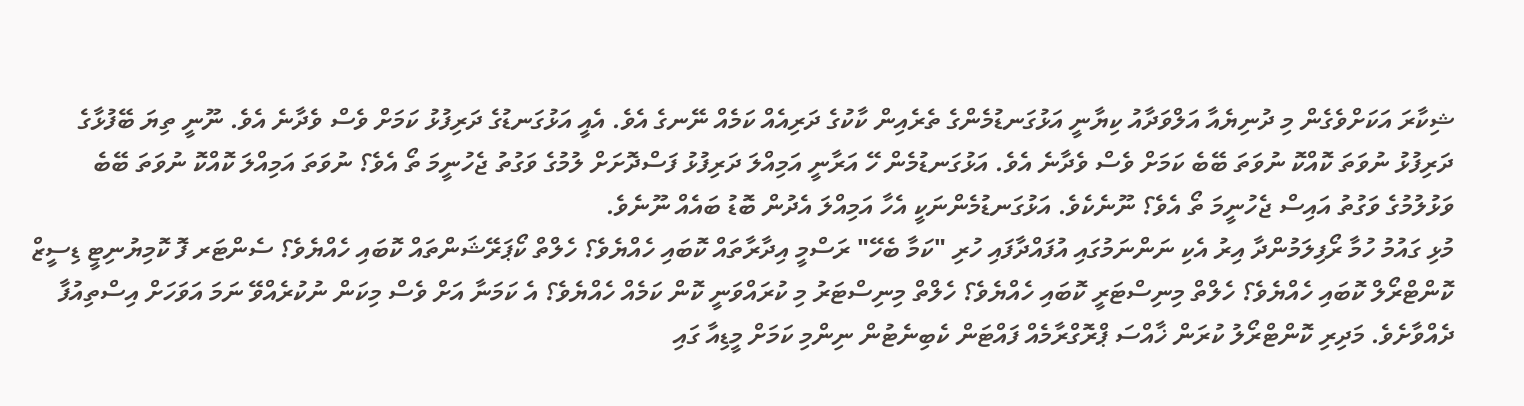ޝިކާރަ އަކަށްވެގެން މި ދުނިޔެއާ އަލްވަދާއު ކިޔާނީ އަޅުގަނޑުމެންގެ ތެރެއިން ކާކުގެ ދަރިއެއް ކަމެއް ނޭނގެ އެވެ. އެއީ އަޅުގަނޑުގެ ދަރިފުޅު ކަމަށް ވެސް ވެދާނެ އެވެ. ނޫނީ ތިޔަ ބޭފުޅާގެ ދަރިފުޅު ނުވަތަ ކޮއްކޮ ނުވަތަ ބޭބެ ކަމަށް ވެސް ވެދާނެ އެވެ. އަޅުގަނޑުމެން ހޭ އަރާނީ އަމިއްލަ ދަރިފުޅު ފަސްދޮށަށް ލުމުގެ ވަގުތު ޖެހުނީމަ ތޯ އެވެ؟ ނުވަތަ އަމިއްލަ ކޮއްކޮ ނުވަތަ ބޭބެ ވަޅުލުމުގެ ވަގުތު އައިސް ޖެހުނީމަ ތޯ އެވެ؟ ނޫނެކެވެ. އަޅުގަނޑުމެންނަކީ އެހާ އަމިއްލަ އެދުން ބޮޑު ބައެއް ނޫނެވެ.
މުޅި ގައުމު ހުމާ ރޯފިލަމުންދާ އިރު އެކި ނަންނަމުގައި އުފައްދާފައި ހުރި "ކަމާ ބެހޭ" ރަސްމީ އިދާރާތައް ކޮބައި ހެއްޔެވެ؟ ހެލްތް ކޯޕަރޭޝަންތައް ކޮބައި ހެއްޔެވެ؟ ސެންޓަރ ފޮ ކޮމިޔުނިޓީ ޑިސީޒް ކޮންޓްރޯލް ކޮބައި ހެއްޔެވެ؟ ހެލްތް މިނިސްޓަރީ ކޮބައި ހެއްޔެވެ؟ ހެލްތް މިނިސްޓަރު މި ކުރައްވަނީ ކޮން ކަމެއް ހެއްޔެވެ؟ އެ ކަމަނާ އަށް ވެސް މިކަން ނުކުރެއްވޭ ނަމަ އަވަހަށް އިސްތިއުފާ ދެއްވާށެވެ. މަދިރި ކޮންޓްރޯލު ކުރަން ޚާއްސަ ޕްރޮގްރާމެއް ފައްޓަން ކެބިނެޓުން ނިންމި ކަމަށް މީޑިއާ ގައި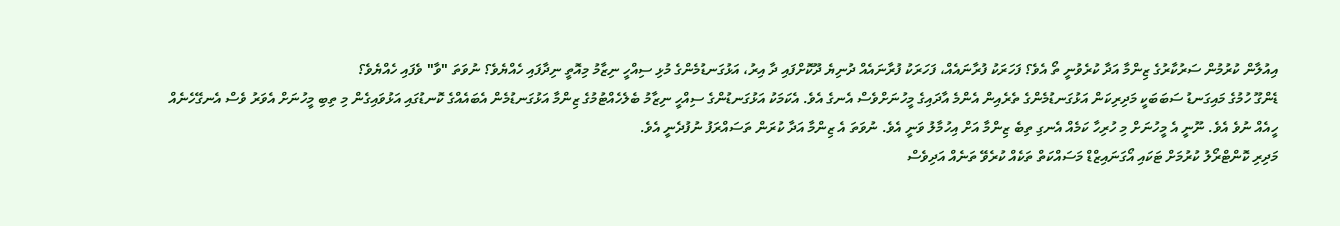އިއުލާން ކުރުމުން ސަރުކާރުގެ ޒިންމާ އަދާ ކުރެވުނީ ތޯ އެވެ؟ ފަހަރަކު ފުރާނައެއް، ފަހަރަކު ފުރާނައެއް ދުނިޔެ ދޫކޮށްފައި ދާ އިރު، އަޅުގަނޑުމެންގެ މުޅި ސިއްހީ ނިޒާމު މިއޮތީ ނިދާފައި ހެއްޔެވެ؟ ނުވަތަ "ވާ" ވެފައި ހެއްޔެވެ؟
ޑެންގޫ ހުމުގެ މައިގަނޑު ސަބަބަކީ މަދިރިކަން އަޅުގަނޑުމެންގެ ތެރެއިން އެންމެ އާދައިގެ މީހުނަށްވެސް އެނގެ އެވެ. އެކަމަކު އަޅުގަނޑުންގެ ސިއްހީ ނިޒާމު ބެލެހެއްޓުމުގެ ޒިންމާ އަޅުގަނޑުމެން އެބައެއްގެ ކޮނޑުގައި އަޅުވައިގެން މި ތިބި މީހުނަށް އެވަރު ވެސް އެނގޭހެނެއް ހީއެއް ނުވެ އެވެ. ނޫނީ އެ މީހުނަށް މި ހުރިހާ ކަމެއް އެނގި ތިބެ ޒިންމާ އަށް އިހުމާލު ވަނީ އެވެ. ނުވަތަ އެ ޒިންމާ އަދާ ކުރަން ތަސައްރަފު ނުފުދެނީ އެވެ.
މަދިރި ކޮންޓްރޯލު ކުރުމަށް ޓަކައި އޯގަނައިޒްޑް މަސައްކަތް ތަކެއް ކުރެވޭ ތަނެއް އަދިވެސް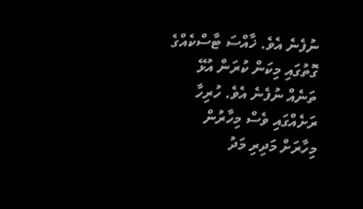ނުފެނެ އެވެ. ޚާއްސަ ޓާސްކެއްގެ ގޮތުގައި މިކަން ކުރަން އުޅޭ ތަނެއް ނުފެނެ އެވެ. ހުރިހާ ރަށެއްގައި ވެސް މިހާރުން މިހާރަށް މަދިރި މަދު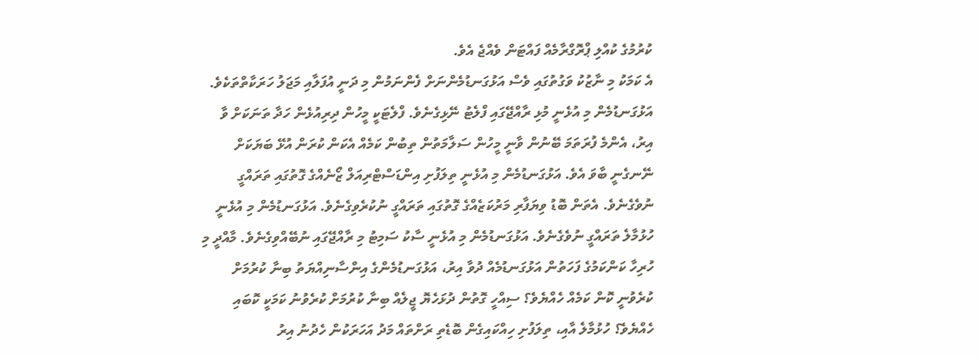ކުރުމުގެ ކުއްލި ޕްރޮގްރާމެއް ފައްޓަން ވެއްޖެ އެވެ.
އެ ކަމަކު މި ނާޒުކު ވަގުތުގައި ވެސް އަޅުގަނޑުމެންނަށް ފެންނަމުން މި ދަނީ އުފަލާއި މަޖަލު ހަރަކާތްތަކެވެ. އަޅުގަނޑުމެން މި އުޅެނީ މުޅި ރާއްޖޭގައި ފްލެޓު ނޭޅިގެނެވެ. ފްލެޓަކީ މީހުން ދިރިއުޅެން ހަދާ ތަނަކަށް ވާ އިރު، އެންމެ ފުރަތަމަ ބޭނުން ވާނީ މީހުން ސަލާމަތުން ތިބުން ކަމެއް އެކަން ކުރަން އުޅޭ ބަޔަކަށް ނޭނގެނީ ބާވަ އެވެ. އަޅުގަނޑުމެން މި އުޅެނީ ތިލަފުށި އިންޑަސްޓްރިއަލް ޒޯނެއްގެ ގޮތުގައި ތަރައްގީ ނުވެގެނެވެ. އެތަން ބޮޑު ވިޔަފާރި މަރުކަޒެއްގެ ގޮތުގައި ތަރައްގީ ނުކުރެވިގެނެވެ. އަޅުގަނޑުމެން މި އުޅެނީ ހުޅުމާލެ ތަރައްގީ ނުވެގެނެވެ. އަޅުގަނޑުމެން މި އުޅެނީ ސާކު ސަމިޓު މި ރާއްޖޭގައި ނުބޭއްވިގެނެވެ. މާއްދީ މި ހުރިހާ ކަންކަމުގެ ފަހަތުން އަޅުގަނޑުމެއް ދުވާ އިރު، އަޅުގަނޑުމެންގެ އިންސާނިއްޔަތު ބިނާ ކުރުމަށް ކުރެވުނީ ކޮން ކަމެއް ހެއްޔެވެ؟ ސިއްހީ ގޮތުން ދުޅަހެޔޮ ޖީލެއް ބިނާ ކުރުމަށް ކުރެވުނު ކަމަކީ ކޮބައި ހެއްޔެވެ؟ ހުޅުމާލެ އާއި، ތިލަފުށި ހިއްކައިގެން ބޮޑެތި ރަށްތައް މަދު އަހަރަކުން ހެދުނު އިރު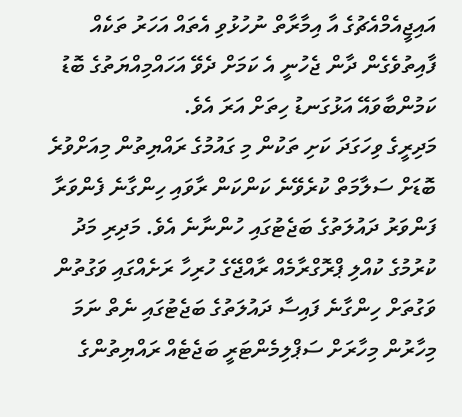އައިޖީއެމްއެޗުގެ އާ އިމާރާތް ނުހުޅުވި އެތައް އަހަރު ތަކެއް ފާއިތުވެގެން ދާން ޖެހުނީ އެ ކަމަށް ދެވޭ އަހައްމިއްޔަތުގެ ބޮޑު ކަމުންބާވައޭ އަޅުގަނޑު ހިތަށް އަރަ އެވެ.
މަދިރީގެ ވިހަގަދަ ކަށި ތަކުން މި ގައުމުގެ ރައްޔިތުން މިއަށްވުރެ ބޮޑަށް ސަލާމަތް ކުރެވޭނެ ކަންކަން ރާވައި ހިންގާނެ ފެންވަރާ ފަންވަރު ދައުލަތުގެ ބަޖެޓުގައި ހުންނާނެ އެވެ. މަދިރި މަދު ކުރުމުގެ ކުއްލި ޕްރޮގްރާމެއް ރާއްޖޭގެ ހުރިހާ ރަށެއްގައި ވަގުތުން ވަގުތަށް ހިންގާނެ ފައިސާ ދައުލަތުގެ ބަޖެޓުގައި ނެތް ނަމަ މިހާރުން މިހާރަށް ސަޕްލިމެންޓަރީ ބަޖެޓެއް ރައްޔިތުންގެ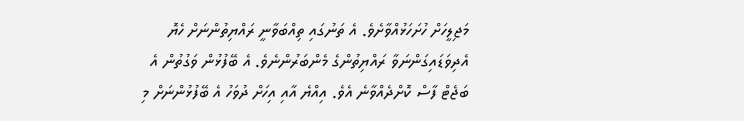މަޖިލީހަށް ހުށަހަޅުއްވާށެވެ. އެ ތަނުގައި ތިއްބަވާނީ ރައްޔިތުންނަށް ހެޔޮ އެދިވަޑައިގަންނަވާ ރައްޔިތުންގެ މެންބަރުންނެވެ. އެ ބޭފުޅުން ވަގުތުން އެ ބަޖެޓް ފާސް ކޮށްދެއްވާނެ އެވެ. އިއްޔެ އާއި އިހަށް ދުވަހު އެ ބޭފުޅުންނަށް މި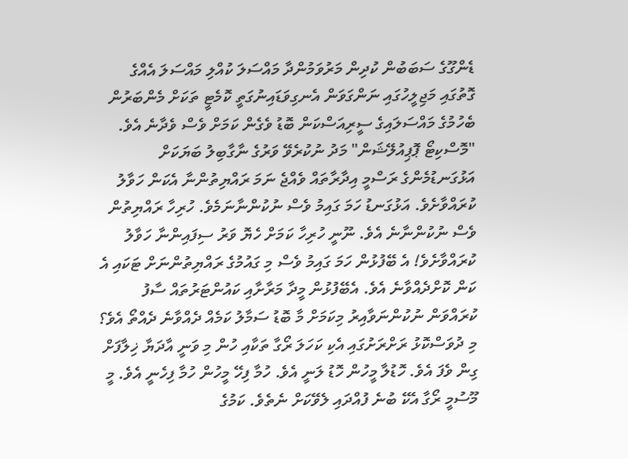ޑެންގޫގެ ސަބަބުން ކުދިން މަރުވަމުންދާ މައްސަލަ ކުއްލި މައްސަލަ އެއްގެ ގޮތުގައި މަޖިލީހުގައި ނަންގަވަން އެނގިވަޑައިނުގަތީ ކޮމެޓީ ތަކަށް މެންބަރުން ބެހުމުގެ މައްސަލައިގެ ސީރިއަސްކަން ބޮޑު ވެގެން ކަމަށް ވެސް ވެދާނެ އެވެ. "މޮސްކިޓޯ ޕޮޕިއުލޭޝަން" މަދު ނުކުރެވޭ ވަރުގެ ނާގާބިލު ބަޔަކަށް އަޅުގަނޑުމެންގެ ރަސްމީ އިދާރާތައް ވެއްޖެ ނަމަ ރައްޔިތުންނާ އެކަން ހަވާލު ކުރައްވާށެވެ. އަޅުގަނޑު ހަމަ ގައިމު ވެސް ނުކުންނާނަމެވެ. ހުރިހާ ރައްޔިތުން ވެސް ނުކުންނާނެ އެވެ. ނޫނީ ހުރިހާ ކަމަށް ހެޔޮ ވަރު ސިފައިންނާ ހަވާލު ކުރައްވާށެވެ! އެ ބޭފުޅުން ހަމަ ގައިމު ވެސް މި ގައުމުގެ ރައްޔިތުންނަށް ޓަކައި އެ ކަން ކޮށްދެއްވާނެ އެވެ. އެބޭފުޅުން މީދާ މަރާށާއި ކައުންޓަރުތައް ސާފު ކުރައްވަން ނުކުންނަވާއިރު މިކަމަށް މާ ބޮޑު ސަމާލު ކަމެއް ދެއްވާނެ ދެއްތޯ އެވެ؟
މި ދުވަސްކޮޅު ރަށްރަށުގައި އެކި ކަހަލަ ރޯގާ ތަކާއި ހުން މި ވަނީ އާދަޔާ ޚިލާފަށް ގިން ވެފަ އެވެ. ހޮޑުލާ މީހުން ހޮޑު ލަނީ އެވެ. ހުމާ ފިހޭ މީހުން ހުމާ ފިހެނީ އެވެ. މީ މޫސުމީ ރޯގާ އެކޭ ބުނެ ފުއްދައި ލެވޭކަށް ނެތެވެ. ކަމުގެ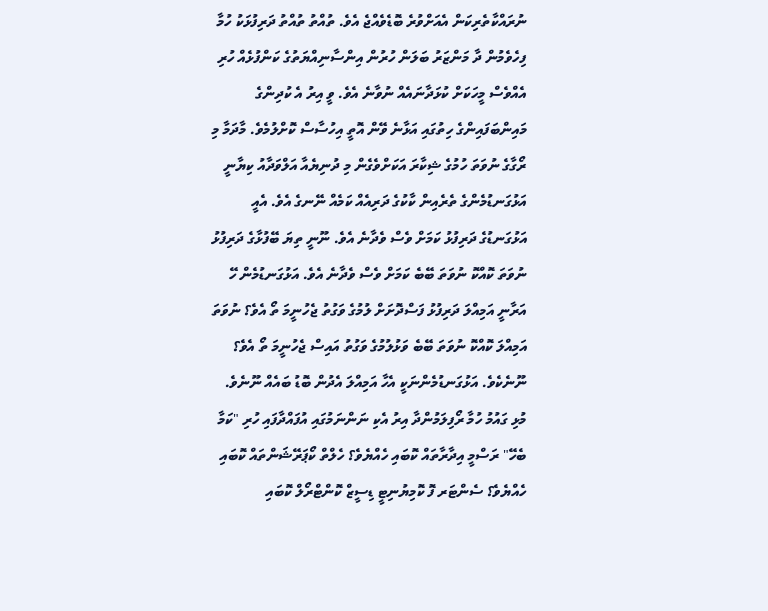ނުރައްކާތެރިކަން އެއަށްވުރެ ބޮޑެވެއްޖެ އެވެ. ތުއްތު ތުއްތު ދަރިފުޅަކު ހުމާ ފިހެވެމުން ދާ މަންޒަރު ބަލަން ހުރުން އިންސާނިއްޔަތުގެ ކަންފުޅެއް ހުރި އެއްވެސް މީހަކަށް ކުޅަދާނައެއް ނުވާނެ އެވެ. ވީ އިރު އެ ކުދިންގެ މައިންބަފައިންގެ ހިތުގައި އަޅާނެ ވޭން އޮތީ އިހުސާސް ކޮށްލުމެވެ. މާދަމާ މި ރޯގާގެ ނުވަތަ ހުމުގެ ޝިކާރަ އަކަށްވެގެން މި ދުނިޔެއާ އަލްވަދާއު ކިޔާނީ އަޅުގަނޑުމެންގެ ތެރެއިން ކާކުގެ ދަރިއެއް ކަމެއް ނޭނގެ އެވެ. އެއީ އަޅުގަނޑުގެ ދަރިފުޅު ކަމަށް ވެސް ވެދާނެ އެވެ. ނޫނީ ތިޔަ ބޭފުޅާގެ ދަރިފުޅު ނުވަތަ ކޮއްކޮ ނުވަތަ ބޭބެ ކަމަށް ވެސް ވެދާނެ އެވެ. އަޅުގަނޑުމެން ހޭ އަރާނީ އަމިއްލަ ދަރިފުޅު ފަސްދޮށަށް ލުމުގެ ވަގުތު ޖެހުނީމަ ތޯ އެވެ؟ ނުވަތަ އަމިއްލަ ކޮއްކޮ ނުވަތަ ބޭބެ ވަޅުލުމުގެ ވަގުތު އައިސް ޖެހުނީމަ ތޯ އެވެ؟ ނޫނެކެވެ. އަޅުގަނޑުމެންނަކީ އެހާ އަމިއްލަ އެދުން ބޮޑު ބައެއް ނޫނެވެ.
މުޅި ގައުމު ހުމާ ރޯފިލަމުންދާ އިރު އެކި ނަންނަމުގައި އުފައްދާފައި ހުރި "ކަމާ ބެހޭ" ރަސްމީ އިދާރާތައް ކޮބައި ހެއްޔެވެ؟ ހެލްތް ކޯޕަރޭޝަންތައް ކޮބައި ހެއްޔެވެ؟ ސެންޓަރ ފޮ ކޮމިޔުނިޓީ ޑިސީޒް ކޮންޓްރޯލް ކޮބައި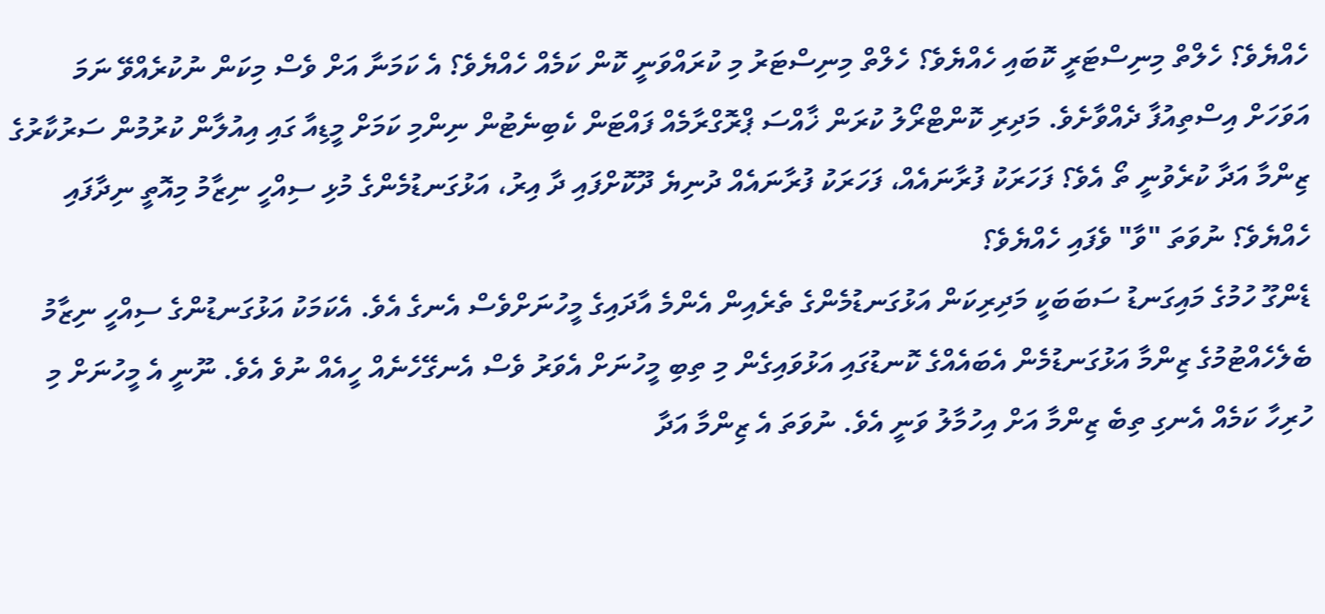ހެއްޔެވެ؟ ހެލްތް މިނިސްޓަރީ ކޮބައި ހެއްޔެވެ؟ ހެލްތް މިނިސްޓަރު މި ކުރައްވަނީ ކޮން ކަމެއް ހެއްޔެވެ؟ އެ ކަމަނާ އަށް ވެސް މިކަން ނުކުރެއްވޭ ނަމަ އަވަހަށް އިސްތިއުފާ ދެއްވާށެވެ. މަދިރި ކޮންޓްރޯލު ކުރަން ޚާއްސަ ޕްރޮގްރާމެއް ފައްޓަން ކެބިނެޓުން ނިންމި ކަމަށް މީޑިއާ ގައި އިއުލާން ކުރުމުން ސަރުކާރުގެ ޒިންމާ އަދާ ކުރެވުނީ ތޯ އެވެ؟ ފަހަރަކު ފުރާނައެއް، ފަހަރަކު ފުރާނައެއް ދުނިޔެ ދޫކޮށްފައި ދާ އިރު، އަޅުގަނޑުމެންގެ މުޅި ސިއްހީ ނިޒާމު މިއޮތީ ނިދާފައި ހެއްޔެވެ؟ ނުވަތަ "ވާ" ވެފައި ހެއްޔެވެ؟
ޑެންގޫ ހުމުގެ މައިގަނޑު ސަބަބަކީ މަދިރިކަން އަޅުގަނޑުމެންގެ ތެރެއިން އެންމެ އާދައިގެ މީހުނަށްވެސް އެނގެ އެވެ. އެކަމަކު އަޅުގަނޑުންގެ ސިއްހީ ނިޒާމު ބެލެހެއްޓުމުގެ ޒިންމާ އަޅުގަނޑުމެން އެބައެއްގެ ކޮނޑުގައި އަޅުވައިގެން މި ތިބި މީހުނަށް އެވަރު ވެސް އެނގޭހެނެއް ހީއެއް ނުވެ އެވެ. ނޫނީ އެ މީހުނަށް މި ހުރިހާ ކަމެއް އެނގި ތިބެ ޒިންމާ އަށް އިހުމާލު ވަނީ އެވެ. ނުވަތަ އެ ޒިންމާ އަދާ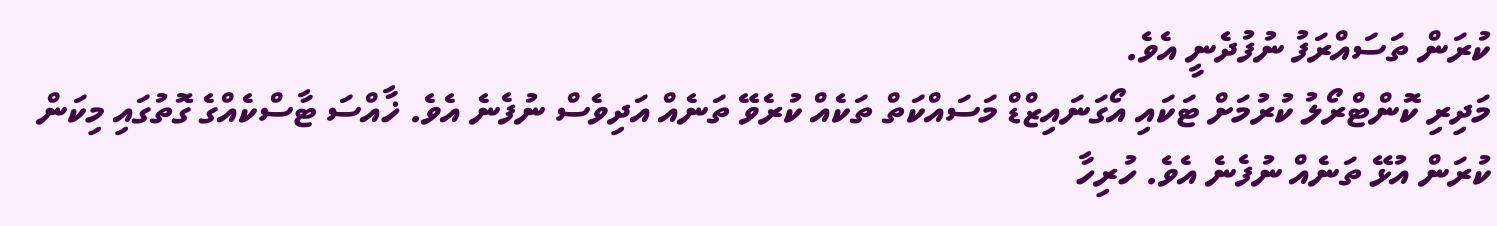ކުރަން ތަސައްރަފު ނުފުދެނީ އެވެ.
މަދިރި ކޮންޓްރޯލު ކުރުމަށް ޓަކައި އޯގަނައިޒްޑް މަސައްކަތް ތަކެއް ކުރެވޭ ތަނެއް އަދިވެސް ނުފެނެ އެވެ. ޚާއްސަ ޓާސްކެއްގެ ގޮތުގައި މިކަން ކުރަން އުޅޭ ތަނެއް ނުފެނެ އެވެ. ހުރިހާ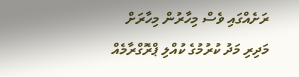ރަށެއްގައި ވެސް މިހާރުން މިހާރަށް މަދިރި މަދު ކުރުމުގެ ކުއްލި ޕްރޮގްރާމެއް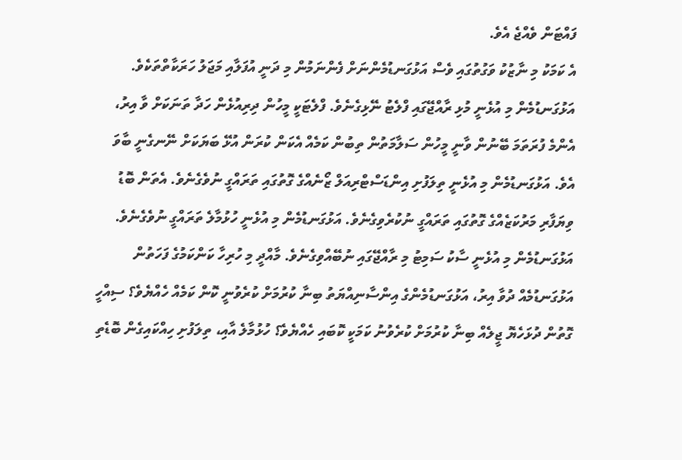ފައްޓަން ވެއްޖެ އެވެ.
އެ ކަމަކު މި ނާޒުކު ވަގުތުގައި ވެސް އަޅުގަނޑުމެންނަށް ފެންނަމުން މި ދަނީ އުފަލާއި މަޖަލު ހަރަކާތްތަކެވެ. އަޅުގަނޑުމެން މި އުޅެނީ މުޅި ރާއްޖޭގައި ފްލެޓު ނޭޅިގެނެވެ. ފްލެޓަކީ މީހުން ދިރިއުޅެން ހަދާ ތަނަކަށް ވާ އިރު، އެންމެ ފުރަތަމަ ބޭނުން ވާނީ މީހުން ސަލާމަތުން ތިބުން ކަމެއް އެކަން ކުރަން އުޅޭ ބަޔަކަށް ނޭނގެނީ ބާވަ އެވެ. އަޅުގަނޑުމެން މި އުޅެނީ ތިލަފުށި އިންޑަސްޓްރިއަލް ޒޯނެއްގެ ގޮތުގައި ތަރައްގީ ނުވެގެނެވެ. އެތަން ބޮޑު ވިޔަފާރި މަރުކަޒެއްގެ ގޮތުގައި ތަރައްގީ ނުކުރެވިގެނެވެ. އަޅުގަނޑުމެން މި އުޅެނީ ހުޅުމާލެ ތަރައްގީ ނުވެގެނެވެ. އަޅުގަނޑުމެން މި އުޅެނީ ސާކު ސަމިޓު މި ރާއްޖޭގައި ނުބޭއްވިގެނެވެ. މާއްދީ މި ހުރިހާ ކަންކަމުގެ ފަހަތުން އަޅުގަނޑުމެއް ދުވާ އިރު، އަޅުގަނޑުމެންގެ އިންސާނިއްޔަތު ބިނާ ކުރުމަށް ކުރެވުނީ ކޮން ކަމެއް ހެއްޔެވެ؟ ސިއްހީ ގޮތުން ދުޅަހެޔޮ ޖީލެއް ބިނާ ކުރުމަށް ކުރެވުނު ކަމަކީ ކޮބައި ހެއްޔެވެ؟ ހުޅުމާލެ އާއި، ތިލަފުށި ހިއްކައިގެން ބޮޑެތި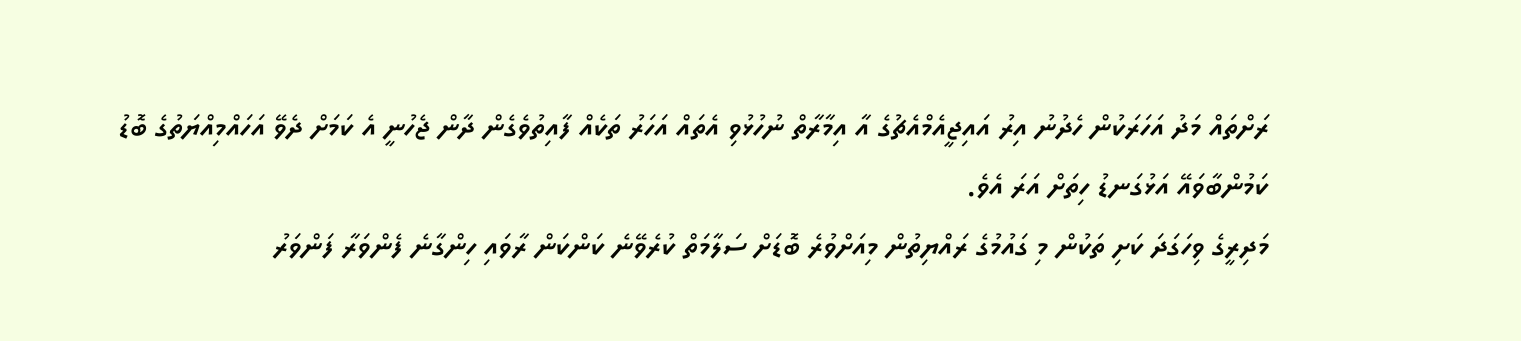ރަށްތައް މަދު އަހަރަކުން ހެދުނު އިރު އައިޖީއެމްއެޗުގެ އާ އިމާރާތް ނުހުޅުވި އެތައް އަހަރު ތަކެއް ފާއިތުވެގެން ދާން ޖެހުނީ އެ ކަމަށް ދެވޭ އަހައްމިއްޔަތުގެ ބޮޑު ކަމުންބާވައޭ އަޅުގަނޑު ހިތަށް އަރަ އެވެ.
މަދިރީގެ ވިހަގަދަ ކަށި ތަކުން މި ގައުމުގެ ރައްޔިތުން މިއަށްވުރެ ބޮޑަށް ސަލާމަތް ކުރެވޭނެ ކަންކަން ރާވައި ހިންގާނެ ފެންވަރާ ފަންވަރު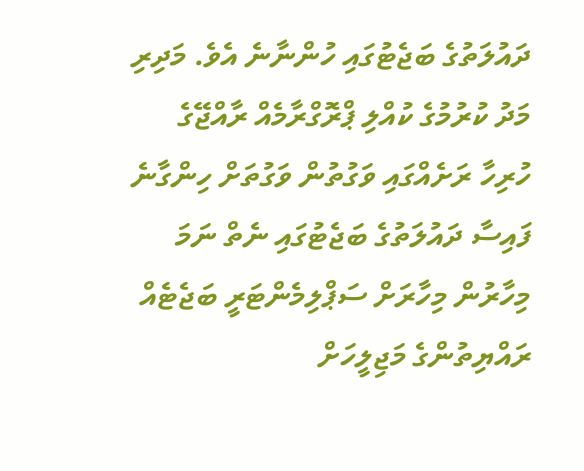ދައުލަތުގެ ބަޖެޓުގައި ހުންނާނެ އެވެ. މަދިރި މަދު ކުރުމުގެ ކުއްލި ޕްރޮގްރާމެއް ރާއްޖޭގެ ހުރިހާ ރަށެއްގައި ވަގުތުން ވަގުތަށް ހިންގާނެ ފައިސާ ދައުލަތުގެ ބަޖެޓުގައި ނެތް ނަމަ މިހާރުން މިހާރަށް ސަޕްލިމެންޓަރީ ބަޖެޓެއް ރައްޔިތުންގެ މަޖިލީހަށް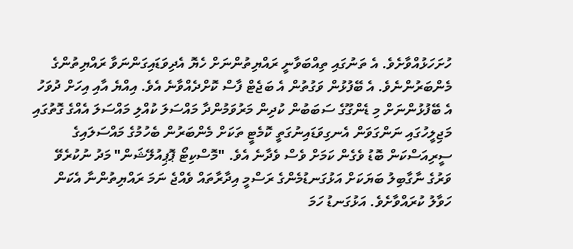ހުށަހަޅުއްވާށެވެ. އެ ތަނުގައި ތިއްބަވާނީ ރައްޔިތުންނަށް ހެޔޮ އެދިވަޑައިގަންނަވާ ރައްޔިތުންގެ މެންބަރުންނެވެ. އެ ބޭފުޅުން ވަގުތުން އެ ބަޖެޓް ފާސް ކޮށްދެއްވާނެ އެވެ. އިއްޔެ އާއި އިހަށް ދުވަހު އެ ބޭފުޅުންނަށް މި ޑެންގޫގެ ސަބަބުން ކުދިން މަރުވަމުންދާ މައްސަލަ ކުއްލި މައްސަލަ އެއްގެ ގޮތުގައި މަޖިލީހުގައި ނަންގަވަން އެނގިވަޑައިނުގަތީ ކޮމެޓީ ތަކަށް މެންބަރުން ބެހުމުގެ މައްސަލައިގެ ސީރިއަސްކަން ބޮޑު ވެގެން ކަމަށް ވެސް ވެދާނެ އެވެ. "މޮސްކިޓޯ ޕޮޕިއުލޭޝަން" މަދު ނުކުރެވޭ ވަރުގެ ނާގާބިލު ބަޔަކަށް އަޅުގަނޑުމެންގެ ރަސްމީ އިދާރާތައް ވެއްޖެ ނަމަ ރައްޔިތުންނާ އެކަން ހަވާލު ކުރައްވާށެވެ. އަޅުގަނޑު ހަމަ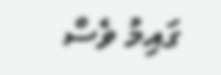ގައިމު ވެސް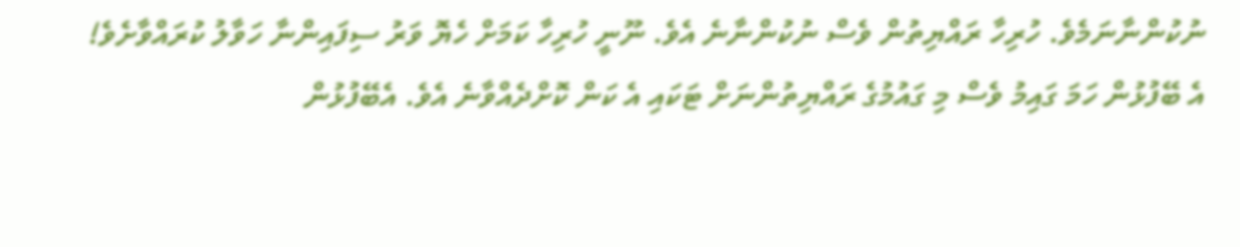ނުކުންނާނަމެވެ. ހުރިހާ ރައްޔިތުން ވެސް ނުކުންނާނެ އެވެ. ނޫނީ ހުރިހާ ކަމަށް ހެޔޮ ވަރު ސިފައިންނާ ހަވާލު ކުރައްވާށެވެ! އެ ބޭފުޅުން ހަމަ ގައިމު ވެސް މި ގައުމުގެ ރައްޔިތުންނަށް ޓަކައި އެ ކަން ކޮށްދެއްވާނެ އެވެ. އެބޭފުޅުން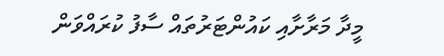މީދާ މަރާށާއި ކައުންޓަރުތައް ސާފު ކުރައްވަން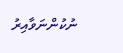ނުކުންނަވާއިރު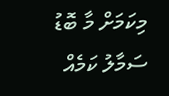މިކަމަށް މާ ބޮޑު ސަމާލު ކަމެއް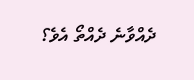ދެއްވާނެ ދެއްތޯ އެވެ؟